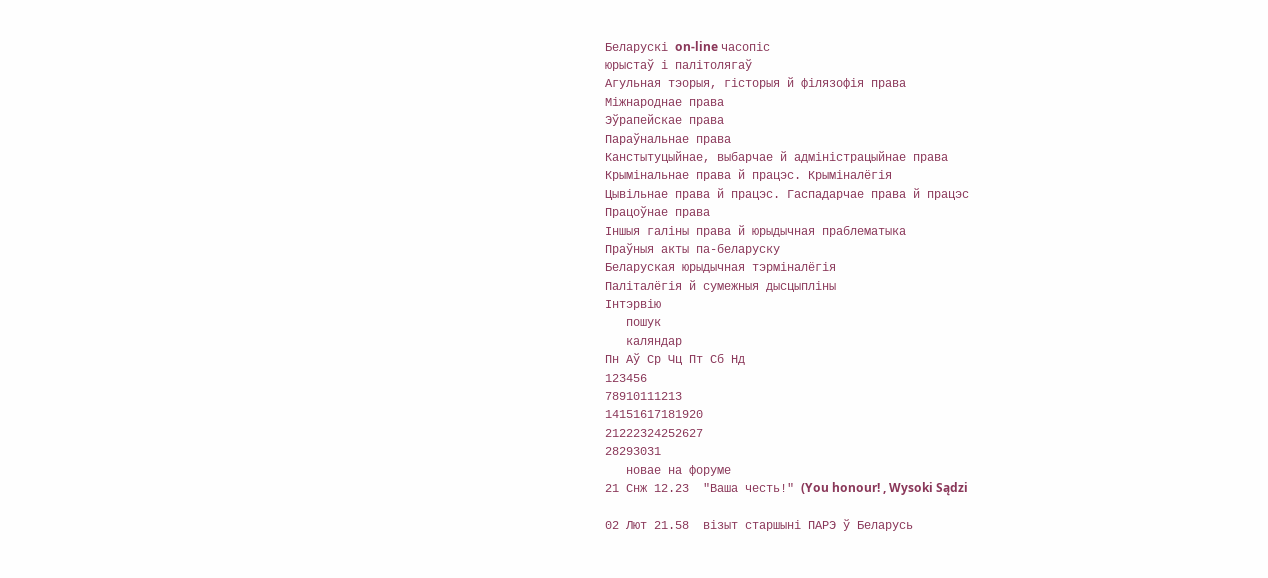Беларускі on-line часопіс
юрыстаў і палітолягаў
Агульная тэорыя, гiсторыя й фiлязофiя права
Міжнароднае права
Эўрапейскае права
Параўнальнае права
Канстытуцыйнае, выбарчае й адміністрацыйнае права
Крымінальнае права й працэс. Крыміналёгія
Цывільнае права й працэс. Гаспадарчае права й працэс
Працоўнае права
Іншыя галіны права й юрыдычная праблематыка
Праўныя акты па-беларуску
Беларуская юрыдычная тэрміналёгія
Паліталёгія й сумежныя дысцыпліны
Інтэрвію
   пошук
   каляндар
Пн Аў Ср Чц Пт Сб Нд
123456
78910111213
14151617181920
21222324252627
28293031
   новае на форуме
21 Снж 12.23  "Ваша честь!" (You honour! , Wysoki Sądzi

02 Лют 21.58  візыт старшыні ПАРЭ ў Беларусь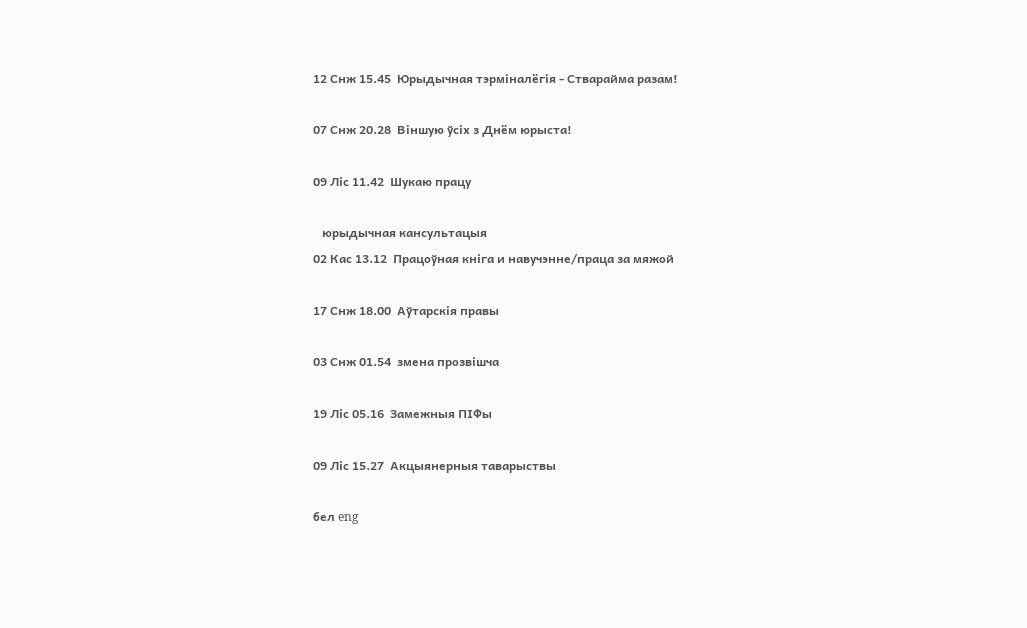12 Снж 15.45  Юрыдычная тэрміналёгія - Стварайма разам!

07 Снж 20.28  Віншую ўсіх з Днём юрыста!

09 Ліс 11.42  Шукаю працу

   юрыдычная кансультацыя
02 Кас 13.12  Працоўная кніга и навучэнне/праца за мяжой

17 Снж 18.00  Аўтарскія правы

03 Снж 01.54  змена прозвішча

19 Ліс 05.16  Замежныя ПІФы

09 Ліс 15.27  Акцыянерныя таварыствы

бел eng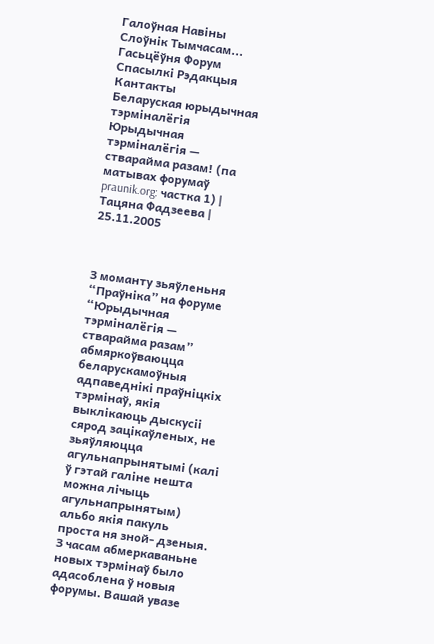Галоўная Навіны Слоўнік Тымчасам... Гасьцёўня Форум Спасылкі Рэдакцыя Кантакты
Беларуская юрыдычная тэрміналёгія
Юрыдычная тэрміналёгія — стварайма разам! (па матывах форумаў praunik.org: частка 1) | Тацяна Фадзеева | 25.11.2005



З моманту зьяўленьня “Праўніка” на форуме “Юрыдычная тэрміналёгія — стварайма разам” абмяркоўваюцца беларускамоўныя адпаведнікі праўніцкіх тэрмінаў, якія выклікаюць дыскусіі сярод зацікаўленых, не зьяўляюцца агульнапрынятымі (калі ў гэтай галіне нешта можна лічыць агульнапрынятым) альбо якія пакуль проста ня зной- дзеныя. З часам абмеркаваньне новых тэрмінаў было адасоблена ў новыя форумы. Вашай увазе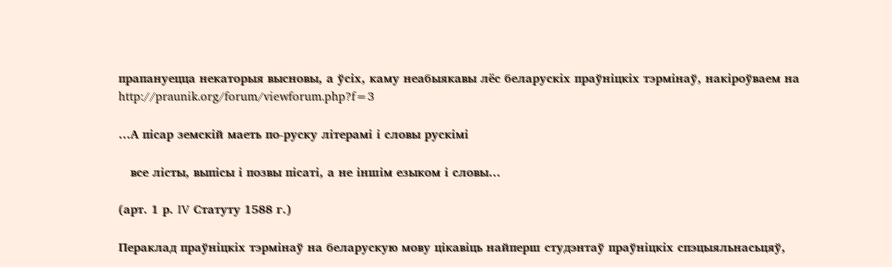прапануецца некаторыя высновы, а ўсіх, каму неабыякавы лёс беларускіх праўніцкіх тэрмінаў, накіроўваем на http://praunik.org/forum/viewforum.php?f=3

…А пісар земскій маеть по-руску літерамі і словы рускімі

   все лісты, выпісы і позвы пісаті, а не іншім езыком і словы…

(арт. 1 р. IV Статуту 1588 г.)

Пераклад праўніцкіх тэрмінаў на беларускую мову цікавіць найперш студэнтаў праўніцкіх спэцыяльнасьцяў,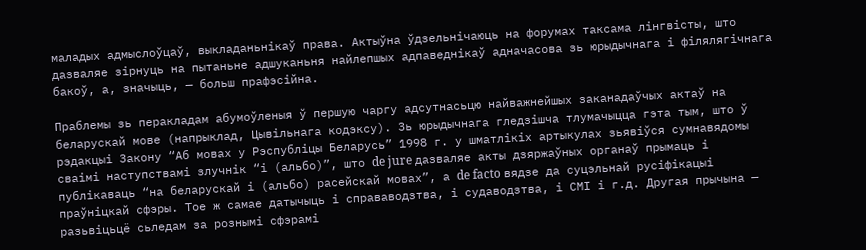маладых адмыслоўцаў, выкладаньнікаў права. Актыўна ўдзельнічаюць на форумах таксама лінгвісты, што дазваляе зірнуць на пытаньне адшуканьня найлепшых адпаведнікаў адначасова зь юрыдычнага і філялягічнага бакоў, а, значыць, — больш прафэсійна.

Праблемы зь перакладам абумоўленыя ў першую чаргу адсутнасьцю найважнейшых заканадаўчых актаў на беларускай мове (напрыклад, Цывільнага кодэксу). Зь юрыдычнага гледзішча тлумачыцца гэта тым, што ў рэдакцыі Закону “Аб мовах у Рэспубліцы Беларусь” 1998 г. у шматлікіх артыкулах зьявіўся сумнавядомы сваімі наступствамі злучнік “і (альбо)”, што de jure дазваляе акты дзяржаўных органаў прымаць і публікаваць “на беларускай і (альбо) расейскай мовах”, а de facto вядзе да суцэльнай русіфікацыі праўніцкай сфэры. Тое ж самае датычыць і справаводзтва, і судаводзтва, і СМІ і г.д. Другая прычына — разьвіцьцё сьледам за рознымі сфэрамі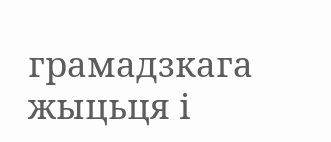грамадзкага жыцьця і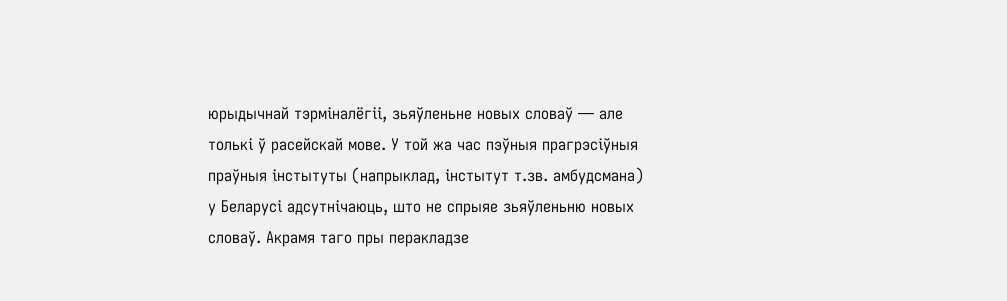юрыдычнай тэрміналёгіі, зьяўленьне новых словаў — але толькі ў расейскай мове. У той жа час пэўныя прагрэсіўныя праўныя інстытуты (напрыклад, інстытут т.зв. амбудсмана) у Беларусі адсутнічаюць, што не спрыяе зьяўленьню новых словаў. Акрамя таго пры перакладзе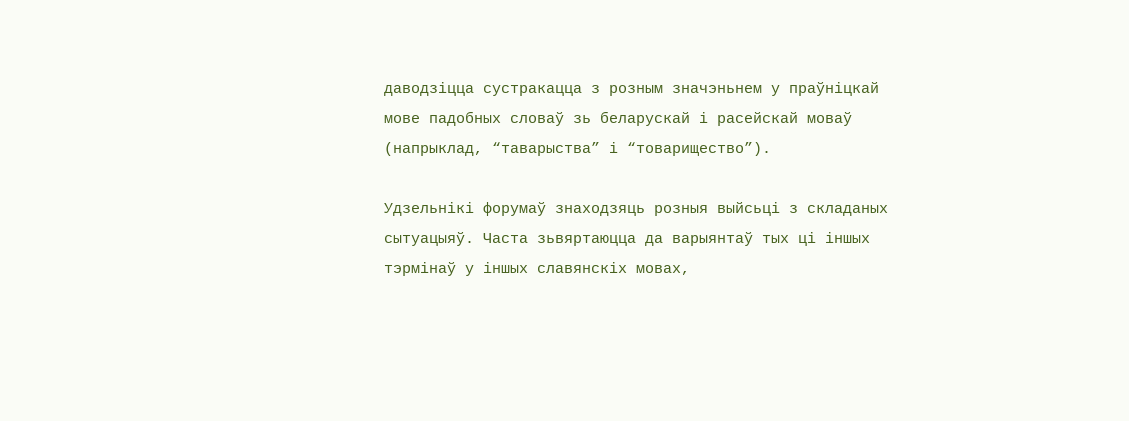даводзіцца сустракацца з розным значэньнем у праўніцкай мове падобных словаў зь беларускай і расейскай моваў (напрыклад, “таварыства” і “товарищество”).

Удзельнікі форумаў знаходзяць розныя выйсьці з складаных сытуацыяў. Часта зьвяртаюцца да варыянтаў тых ці іншых тэрмінаў у іншых славянскіх мовах,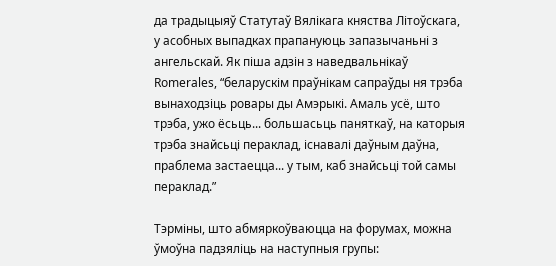да традыцыяў Статутаў Вялікага княства Літоўскага, у асобных выпадках прапануюць запазычаньні з ангельскай. Як піша адзін з наведвальнікаў Romerales, “беларускім праўнікам сапраўды ня трэба вынаходзіць ровары ды Амэрыкі. Амаль усё, што трэба, ужо ёсьць... большасьць паняткаў, на каторыя трэба знайсьці пераклад, існавалі даўным даўна, праблема застаецца... у тым, каб знайсьці той самы пераклад.”

Тэрміны, што абмяркоўваюцца на форумах, можна ўмоўна падзяліць на наступныя групы: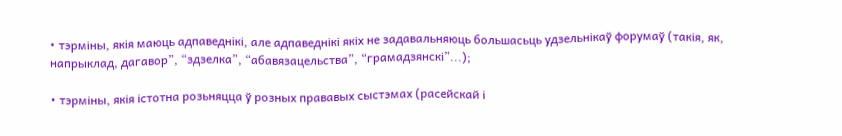• тэрміны, якія маюць адпаведнікі, але адпаведнікі якіх не задавальняюць большасьць удзельнікаў форумаў (такія, як, напрыклад, дагавор”, “здзелка”, “абавязацельства”, “грамадзянскі”...);

• тэрміны, якія істотна розьняцца ў розных прававых сыстэмах (расейскай і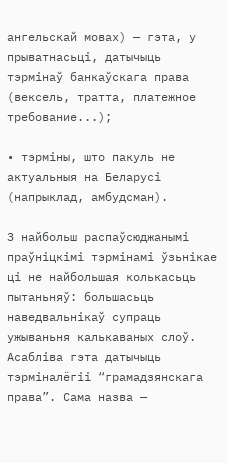ангельскай мовах) — гэта, у прыватнасьці, датычыць тэрмінаў банкаўскага права (вексель, тратта, платежное требование...);

• тэрміны, што пакуль не актуальныя на Беларусі (напрыклад, амбудсман).

З найбольш распаўсюджанымі праўніцкімі тэрмінамі ўзьнікае ці не найбольшая колькасьць пытаньняў: большасьць наведвальнікаў супраць ужываньня калькаваных слоў. Асабліва гэта датычыць тэрміналёгіі “грамадзянскага права”. Сама назва —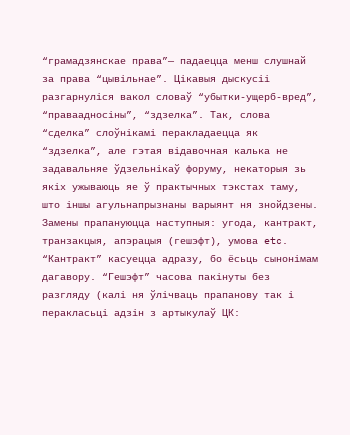“грамадзянскае права”— падаецца менш слушнай за права “цывільнае”. Цікавыя дыскусіі разгарнуліся вакол словаў “убытки-ущерб-вред”, “праваадносіны”, “здзелка”. Так, слова “сделка” слоўнікамі перакладаецца як “здзелка”, але гэтая відавочная калька не задавальняе ўдзельнікаў форуму, некаторыя зь якіх ужываюць яе ў практычных тэкстах таму, што іншы агульнапрызнаны варыянт ня знойдзены. Замены прапануюцца наступныя: угода, кантракт, транзакцыя, апэрацыя (гешэфт), умова etc. “Кантракт” касуецца адразу, бо ёсьць сынонімам дагавору. “Гешэфт” часова пакінуты без разгляду (калі ня ўлічваць прапанову так і перакласьці адзін з артыкулаў ЦК: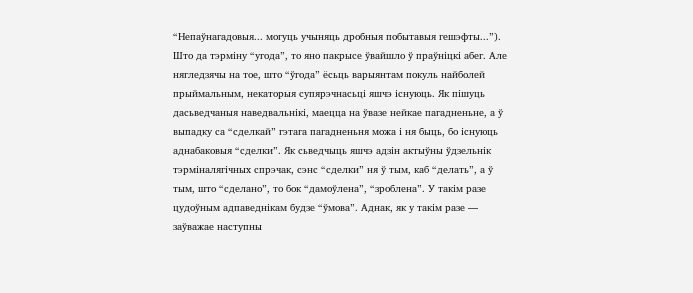“Непаўнагадовыя... могуць учыняць дробныя побытавыя гешэфты...”). Што да тэрміну “угода”, то яно пакрысе ўвайшло ў праўніцкі абег. Але нягледзячы на тое, што “ўгода” ёсьць варыянтам покуль найболей прыймальным, некаторыя супярэчнасьці яшчэ існуюць. Як пішуць дасьведчаныя наведвальнікі, маецца на ўвазе нейкае пагадненьне, а ў выпадку са “сделкай” гэтага пагадненьня можа і ня быць, бо існуюць аднабаковыя “сделки”. Як сьведчыць яшчэ адзін актыўны ўдзельнік тэрміналягічных спрэчак, сэнс “сделки” ня ў тым, каб “делать”, а ў тым, што “сделано”, то бок “дамоўлена”, “зроблена”. У такім разе цудоўным адпаведнікам будзе “ўмова”. Аднак, як у такім разе — заўважае наступны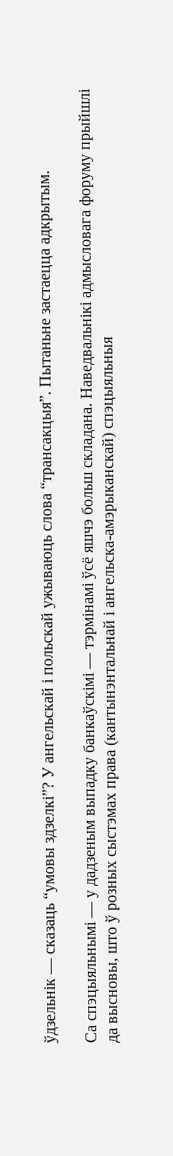ўдзельнік — сказаць “умовы здзелкі”? У ангельскай і польскай ужываюць слова “трансакцыя”. Пытаньне застаецца адкрытым.

Са спэцыяльнымі — у дадзеным выпадку банкаўскімі — тэрмінамі ўсё яшчэ больш складана. Наведвальнікі адмысловага форуму прыйшлі да высновы, што ў розных сыстэмах права (кантынэнтальнай і ангельска-амэрыканскай) спэцыяльныя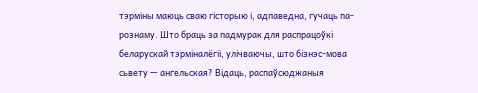тэрміны маюць сваю гісторыю і, адпаведна, гучаць па-рознаму. Што браць за падмурак для распрацоўкі беларускай тэрміналёгіі, улічваючы, што бізнэс-мова сьвету — ангельская? Відаць, распаўсюджаныя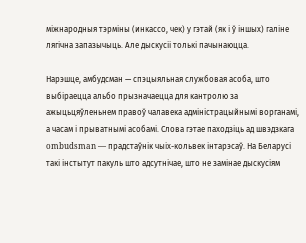міжнародныя тэрміны (инкассо, чек) у гэтай (як і ў іншых) галіне лягічна запазычыць. Але дыскусіі толькі пачынаюцца.

Нарэшце, амбудсман — спэцыяльная службовая асоба, што выбіраецца альбо прызначаецца для кантролю за ажыцьцяўленьнем правоў чалавека адміністрацыйнымі ворганамі, а часам і прыватнымі асобамі. Слова гэтае паходзіць ад швэдзкага ombudsman — прадстаўнік чыіх-кольвек інтарэсаў. На Беларусі такі інстытут пакуль што адсутнічае, што не замінае дыскусіям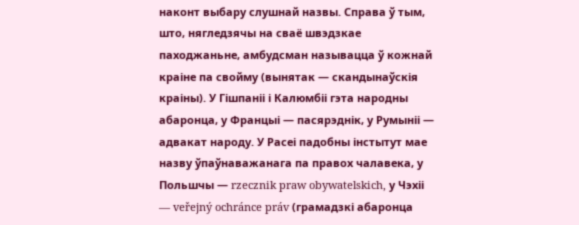наконт выбару слушнай назвы. Справа ў тым, што, нягледзячы на сваё швэдзкае паходжаньне, амбудсман называцца ў кожнай краіне па свойму (вынятак — скандынаўскія краіны). У Гішпаніі і Калюмбіі гэта народны абаронца, у Францыі — пасярэднік, у Румыніі — адвакат народу. У Расеі падобны інстытут мае назву ўпаўнаважанага па правох чалавека, у Польшчы — rzecznik praw obywatelskich, у Чэхіі — veřejný ochránce práv (грамадзкі абаронца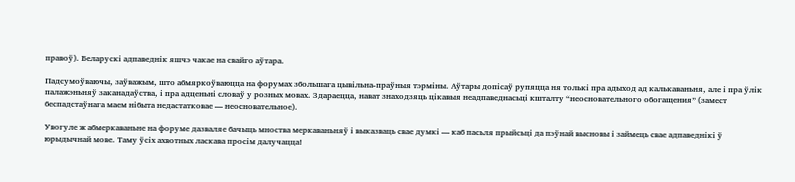правоў). Беларускі адпаведнік яшчэ чакае на свайго аўтара.

Падсумоўваючы, заўважым, што абмяркоўваюцца на форумах збольшага цывільна-праўныя тэрміны. Аўтары допісаў рупяцца ня толькі пра адыход ад калькаваньня, але і пра ўлік палажэньняў заканадаўства, і пра адценьні словаў у розных мовах. Здараецца, нават знаходзяць цікавыя неадпаведнасьці кшталту “неосновательного обогащения” (замест беспадстаўнага маем нібыта недастатковае — неосновательное).

Увогуле ж абмеркаваньне на форуме дазваляе бачыць мноства меркаваньняў і выказваць свае думкі — каб пасьля прыйсьці да пэўнай высновы і займець свае адпаведнікі ў юрыдычнай мове. Таму ўсіх ахвотных ласкава просім далучацца!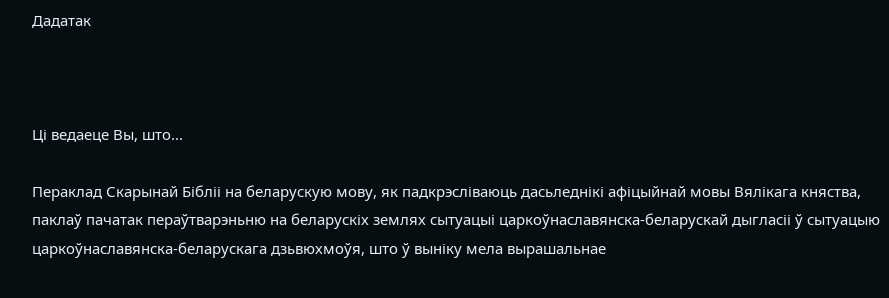Дадатак



Ці ведаеце Вы, што...

Пераклад Скарынай Бібліі на беларускую мову, як падкрэсліваюць дасьледнікі афіцыйнай мовы Вялікага княства, паклаў пачатак пераўтварэньню на беларускіх землях сытуацыі царкоўнаславянска-беларускай дыгласіі ў сытуацыю царкоўнаславянска-беларускага дзьвюхмоўя, што ў выніку мела вырашальнае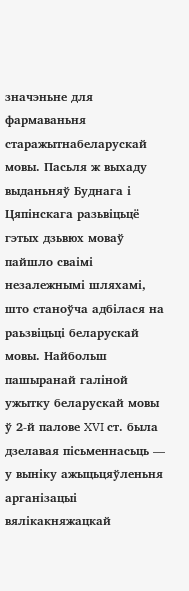значэньне для фармаваньня старажытнабеларускай мовы. Пасьля ж выхаду выданьняў Буднага і Цяпінскага разьвіцьцё гэтых дзьвюх моваў пайшло сваімі незалежнымі шляхамі, што станоўча адбілася на раьзвіцьці беларускай мовы. Найбольш пашыранай галіной ужытку беларускай мовы ў 2-й палове XVI ст. была дзелавая пісьменнасьць — у выніку ажыцьцяўленьня арганізацыі вялікакняжацкай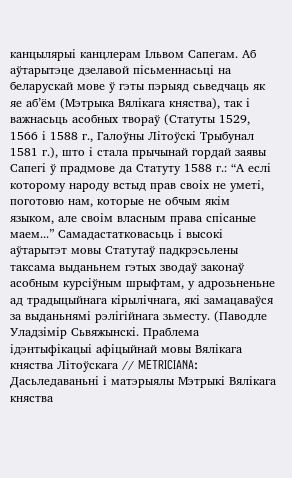канцылярыі канцлерам Ільвом Сапегам. Аб аўтарытэце дзелавой пісьменнасьці на беларускай мове ў гэты пэрыяд сьведчаць як яе аб’ём (Мэтрыка Вялікага княства), так і важнасьць асобных твораў (Статуты 1529, 1566 і 1588 г., Галоўны Літоўскі Трыбунал 1581 г.), што і стала прычынай гордай заявы Сапегі ў прадмове да Статуту 1588 г.: “А еслі которому народу встыд прав своіх не уметі, поготовю нам, которые не обчым якім языком, але своім власным права спісаные маем...” Самадастатковасьць і высокі аўтарытэт мовы Статутаў падкрэсьлены таксама выданьнем гэтых зводаў законаў асобным курсіўным шрыфтам, у адрозьненьне ад традыцыйнага кірылічнага, які замацаваўся за выданьнямі рэлігійнага зьместу. (Паводле Уладзімір Сьвяжынскі. Праблема ідэнтыфікацыі афіцыйнай мовы Вялікага княства Літоўскага // METRICIANA: Дасьледаваньні і матэрыялы Мэтрыкі Вялікага княства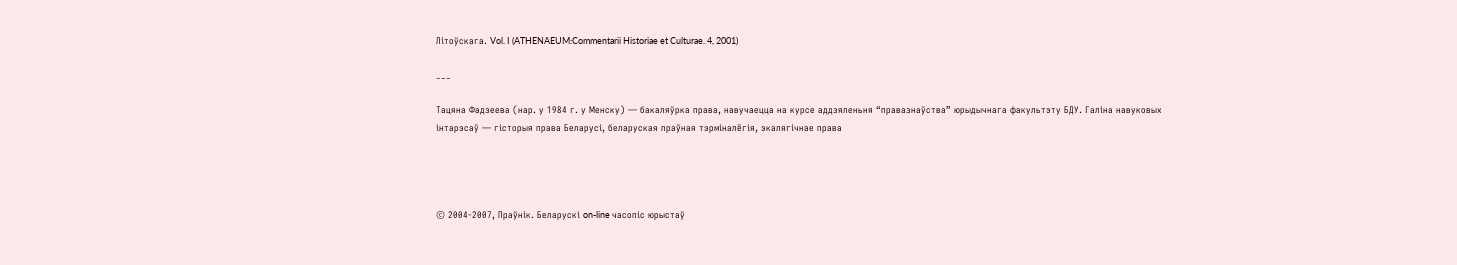Літоўскага. Vol. I (ATHENAEUM:Commentarii Historiae et Culturae. 4, 2001)

___

Тацяна Фадзеева (нар. у 1984 г. у Менску) — бакаляўрка права, навучаецца на курсе аддзяленьня “правазнаўства” юрыдычнага факультэту БДУ. Галіна навуковых інтарэсаў — гісторыя права Беларусі, беларуская праўная тэрміналёгія, экалягічнае права




© 2004-2007, Праўнік. Беларускі on-line часопіс юрыстаў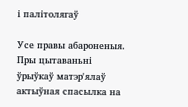і палітолягаў

Усе правы абароненыя. Пры цытаваньні ўрыўкаў матэр'ялаў актыўная спасылка на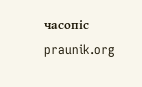часопіс praunik.org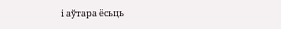і аўтара ёсьць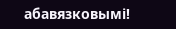абавязковымі!